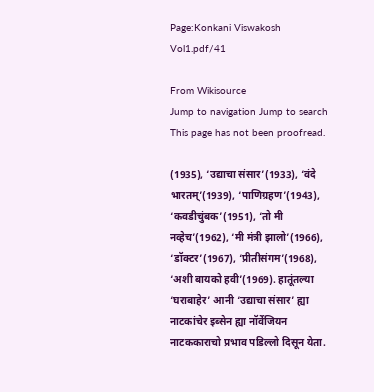Page:Konkani Viswakosh Vol1.pdf/41

From Wikisource
Jump to navigation Jump to search
This page has not been proofread.

(1935), ‘उद्याचा संसार’(1933), ‘वंदे भारतम्’(1939), ‘पाणिग्रहण’(1943), ‘कवडीचुंबक’(1951), ‘तो मी नव्हेच’(1962), ‘मी मंत्री झालो’(1966), ‘डॉक्टर’(1967), ‘प्रीतीसंगम’(1968), ‘अशी बायको हवी’(1969). हातूंतल्या ‘घराबाहेर’ आनी ‘उद्याचा संसार’ ह्या नाटकांचेर इब्सेन ह्या नॉर्वेजियन नाटककाराचो प्रभाव पडिल्लो दिसून येता.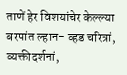ताणें हेर विशयांचेर केल्ल्या बरपांत ल्हान- व्हड चरित्रां, व्यक्तीदर्शनां,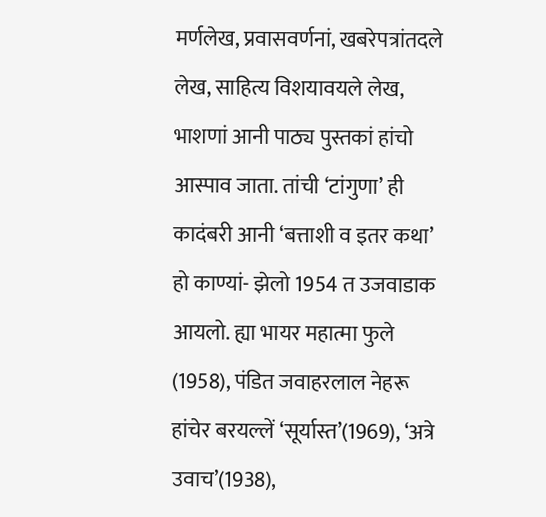मर्णलेख, प्रवासवर्णनां, खबरेपत्रांतदले लेख, साहित्य विशयावयले लेख, भाशणां आनी पाठ्य पुस्तकां हांचो आस्पाव जाता. तांची ‘टांगुणा’ ही कादंबरी आनी ‘बत्ताशी व इतर कथा’ हो काण्यां- झेलो 1954 त उजवाडाक आयलो. ह्या भायर महात्मा फुले (1958), पंडित जवाहरलाल नेहरू हांचेर बरयल्लें ‘सूर्यास्त’(1969), ‘अत्रे उवाच’(1938),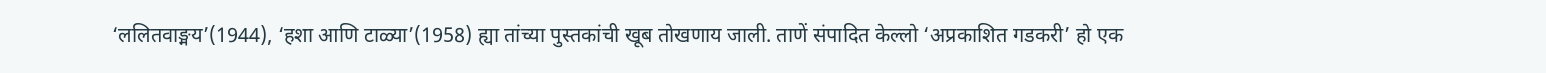‘ललितवाङ्मय’(1944), ‘हशा आणि टाळ्या’(1958) ह्या तांच्या पुस्तकांची खूब तोखणाय जाली. ताणें संपादित केल्लो ‘अप्रकाशित गडकरी’ हो एक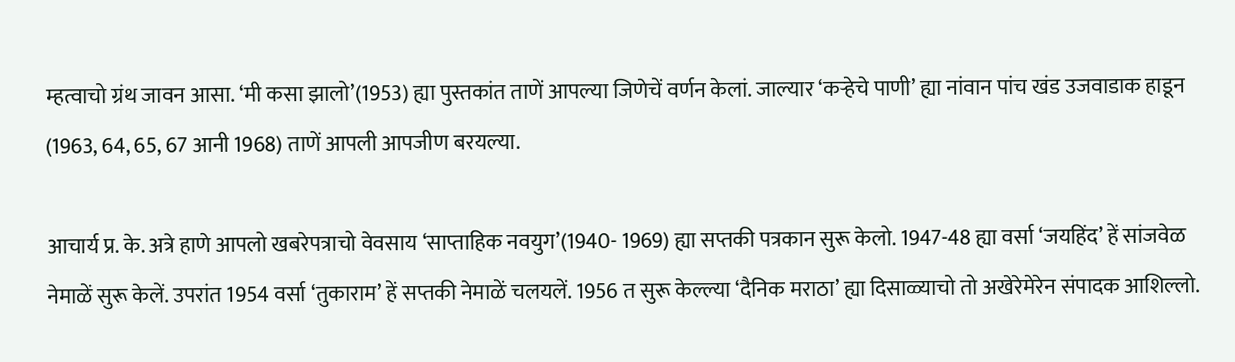म्हत्वाचो ग्रंथ जावन आसा. ‘मी कसा झालो’(1953) ह्या पुस्तकांत ताणें आपल्या जिणेचें वर्णन केलां. जाल्यार ‘कऱ्हेचे पाणी’ ह्या नांवान पांच खंड उजवाडाक हाडून (1963, 64, 65, 67 आनी 1968) ताणें आपली आपजीण बरयल्या.

आचार्य प्र. के. अत्रे हाणे आपलो खबरेपत्राचो वेवसाय ‘साप्ताहिक नवयुग’(1940- 1969) ह्या सप्तकी पत्रकान सुरू केलो. 1947-48 ह्या वर्सा ‘जयहिंद’ हें सांजवेळ नेमाळें सुरू केलें. उपरांत 1954 वर्सा ‘तुकाराम’ हें सप्तकी नेमाळें चलयलें. 1956 त सुरू केल्ल्या ‘दैनिक मराठा’ ह्या दिसाळ्याचो तो अखेरेमेरेन संपादक आशिल्लो.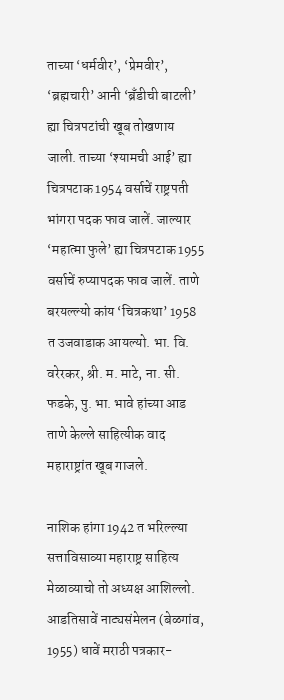ताच्या ‘धर्मवीर’, ‘प्रेमवीर’, ‘ब्रह्मचारी’ आनी ‘ब्रँडीची बाटली’ ह्या चित्रपटांची खूब तोखणाय जाली. ताच्या ‘श्यामची आई’ ह्या चित्रपटाक 1954 वर्साचें राष्ट्रपती भांगरा पदक फाव जालें. जाल्यार ‘महात्मा फुले’ ह्या चित्रपटाक 1955 वर्साचें रुप्यापदक फाव जालें. ताणे बरयल्ल्यो कांय ‘चित्रकथा’ 1958 त उजवाडाक आयल्यो. भा. वि. वरेरकर, श्री. म. माटे, ना. सी. फडके, पु. भा. भावे हांच्या आड ताणे केल्ले साहित्यीक वाद महाराष्ट्रांत खूब गाजले.

नाशिक हांगा 1942 त भरिल्ल्या सत्ताविसाव्या महाराष्ट्र साहित्य मेळाव्याचो तो अध्यक्ष आशिल्लो. आडतिसावें नाट्यसंमेलन (बेळगांव, 1955) धावें मराठी पत्रकार-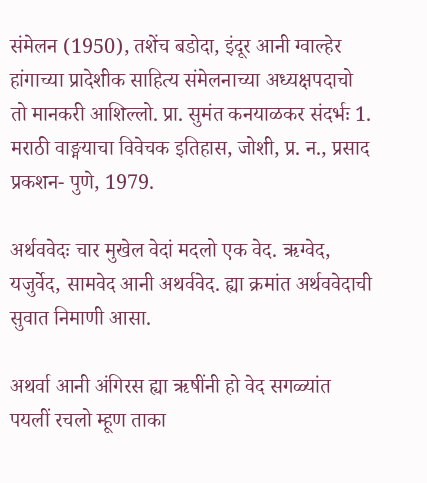संमेलन (1950), तशेंच बडोदा, इंदूर आनी ग्वाल्हेर हांगाच्या प्रादेशीक साहित्य संमेलनाच्या अध्यक्षपदाचो तो मानकरी आशिल्लो. प्रा. सुमंत कनयाळकर संदर्भः 1. मराठी वाङ्मयाचा विवेचक इतिहास, जोशी, प्र. न., प्रसाद प्रकशन- पुणे, 1979.

अर्थववेदः चार मुखेल वेदां मदलो एक वेद. ऋग्वेद, यजुर्वेद, सामवेद आनी अथर्ववेद. ह्या क्रमांत अर्थववेदाची सुवात निमाणी आसा.

अथर्वा आनी अंगिरस ह्या ऋषींनी हो वेद सगळ्यांत पयलीं रचलो म्हूण ताका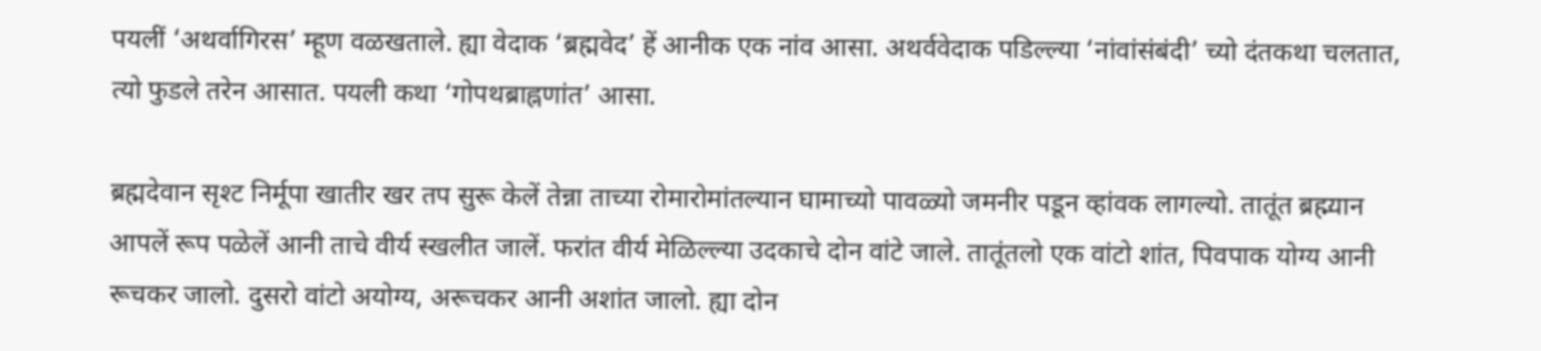पयलीं ‘अथर्वागिरस’ म्हूण वळखताले. ह्या वेदाक ‘ब्रह्मवेद’ हें आनीक एक नांव आसा. अथर्ववेदाक पडिल्ल्या ‘नांवांसंबंदी’ च्यो दंतकथा चलतात, त्यो फुडले तरेन आसात. पयली कथा ‘गोपथब्राह्नणांत’ आसा.

ब्रह्मदेवान सृश्ट निर्मूपा खातीर खर तप सुरू केलें तेन्ना ताच्या रोमारोमांतल्यान घामाच्यो पावळ्यो जमनीर पडून व्हांवक लागल्यो. तातूंत ब्रह्म्यान आपलें रूप पळेलें आनी ताचे वीर्य स्खलीत जालें. फरांत वीर्य मेळिल्ल्या उदकाचे दोन वांटे जाले. तातूंतलो एक वांटो शांत, पिवपाक योग्य आनी रूचकर जालो. दुसरो वांटो अयोग्य, अरूचकर आनी अशांत जालो. ह्या दोन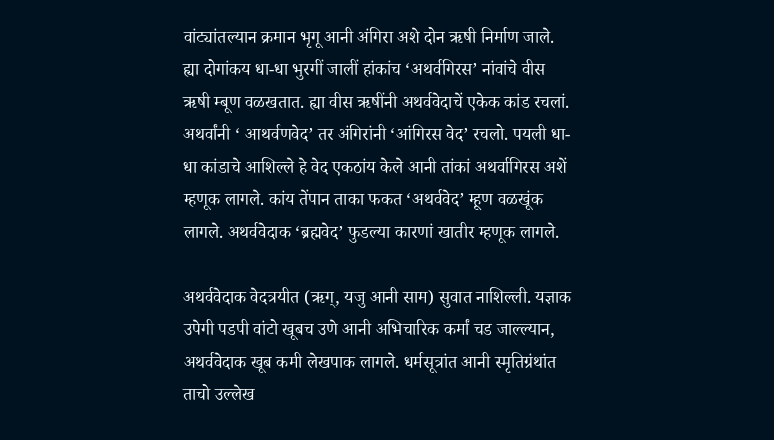वांट्यांतल्यान क्रमान भृगू आनी अंगिरा अशे दोन ऋषी निर्माण जाले. ह्या दोगांकय धा-धा भुरगीं जालीं हांकांच ‘अथर्वगिरस’ नांवांचे वीस ऋषी म्बूण वळखतात. ह्या वीस ऋषींनी अथर्ववेदाचें एकेक कांड रचलां. अथर्वांनी ‘ आथर्वणवेद’ तर अंगिरांनी ‘आंगिरस वेद’ रचलो. पयली धा- धा कांडाचे आशिल्ले हे वेद एकठांय केले आनी तांकां अथर्वागिरस अशें म्हणूक लागले. कांय तेंपान ताका फकत ‘अथर्ववेद’ म्हूण वळखूंक लागले. अथर्ववेदाक ‘ब्रह्मवेद’ फुडल्या कारणां खातीर म्हणूक लागले.

अथर्ववेदाक वेदत्रयीत (ऋग्, यजु आनी साम) सुवात नाशिल्ली. यज्ञाक उपेगी पडपी वांटो खूबच उणे आनी अभिचारिक कर्मां चड जाल्ल्यान, अथर्ववेदाक खूब कमी लेखपाक लागले. धर्मसूत्रांत आनी स्मृतिग्रंथांत ताचो उल्लेख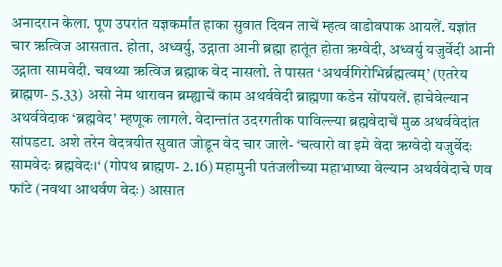अनादरान केला. पूण उपरांत यज्ञकर्मांत हाका सुवात दिवन ताचें म्हत्व वाडोवपाक आयलें. यज्ञांत चार ऋत्विज आसतात. होता, अध्वर्यु, उद्गाता आनी ब्रह्मा हातूंत होता ऋग्वेदी, अध्वर्यु यजुर्वेदी आनी उद्गाता सामवेदी. चवथ्या ऋत्विज ब्रह्माक वेद नासलो. ते पासत ‘अथर्वगिरोभिर्ब्रह्मत्वम्’ (एतरेय ब्राह्मण- 5.33) असो नेम थारावन ब्रम्ह्याचें काम अथर्ववेदी ब्राह्मणा कडेन सोंपयलें. हाचेवेल्यान अथर्ववेदाक ‘ब्रह्मवेद’ म्हणूक लागले. वेदान्तांत उदरगतीक पाविल्ल्या ब्रह्मवेदाचें मुळ अथर्ववेदांत सांपडटा. अशे तरेन वेदत्रयीत सुवात जोडून वेद चार जाले- ‘चत्वारो वा इमे वेदा ऋग्वेदो यजुर्वेदः सामवेदः ब्रह्मवेदः।‘ (गोपथ ब्राह्मण- 2.16) महामुनी पतंजलीच्या महाभाष्या वेल्यान अथर्ववेदाचे णव फांटे (नवथा आथर्वण वेदः) आसात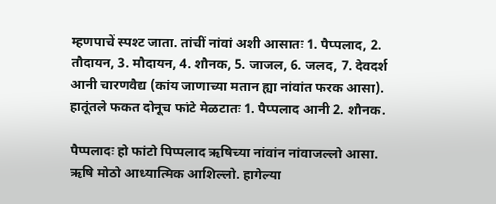म्हणपाचें स्पश्ट जाता. तांचीं नांवां अशी आसातः 1. पैप्पलाद, 2. तौदायन, 3. मौदायन, 4. शौनक, 5. जाजल, 6. जलद, 7. देवदर्श आनी चारणवैद्य (कांय जाणाच्या मतान ह्या नांवांत फरक आसा). हातूंतले फकत दोनूच फांटे मेळटातः 1. पैप्पलाद आनी 2. शौनक.

पैप्पलादः हो फांटो पिप्पलाद ऋषिच्या नांवांन नांवाजल्लो आसा. ऋषि मोठो आध्यात्मिक आशिल्लो. हागेल्या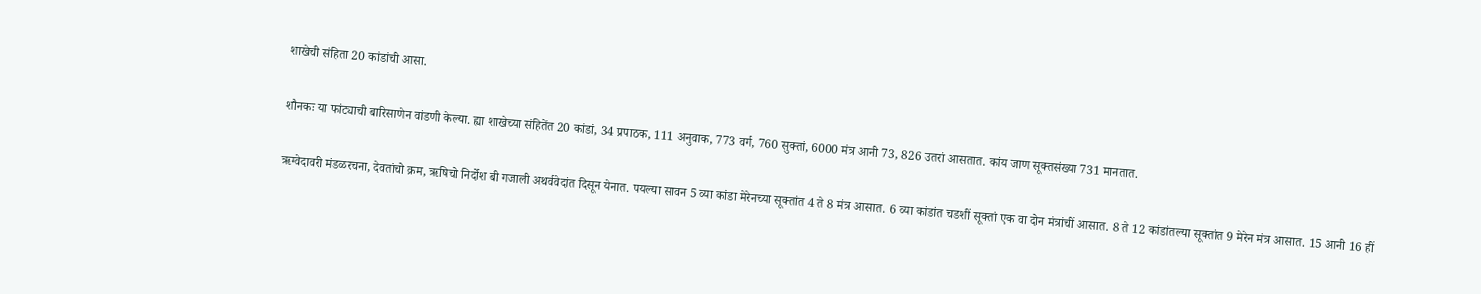शाखेची संहिता 20 कांडांची आसा.

शौनकः या फांट्याची बारिसाणेन वांडणी केल्या. ह्या शाखेच्या संहितेंत 20 कांडां, 34 प्रपाठक, 111 अनुवाक, 773 वर्ग, 760 सुक्तां, 6000 मंत्र आनी 73, 826 उतरां आसतात. कांय जाण सूक्तसंख्या 731 मानतात.

ऋग्वेदावरी मंडळरचना, देवतांचो क्रम, ऋषिचो निर्दोश बी गजाली अथर्ववेदांत दिसून येनात. पयल्या सावन 5 व्या कांडा मेरेनच्या सूक्तांत 4 ते 8 मंत्र आसात. 6 व्या कांडांत चडशीं सूक्तां एक वा दोन मंत्रांचीं आसात. 8 ते 12 कांडांतल्या सूक्तांत 9 मेरेन मंत्र आसात. 15 आनी 16 हीं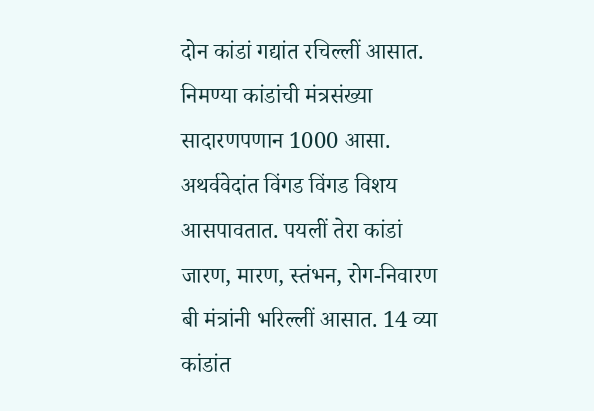दोन कांडां गद्यांत रचिल्लीं आसात. निमण्या कांडांची मंत्रसंख्या सादारणपणान 1000 आसा. अथर्ववेदांत विंगड विंगड विशय आसपावतात. पयलीं तेरा कांडां जारण, मारण, स्तंभन, रोग-निवारण बी मंत्रांनी भरिल्लीं आसात. 14 व्या कांडांत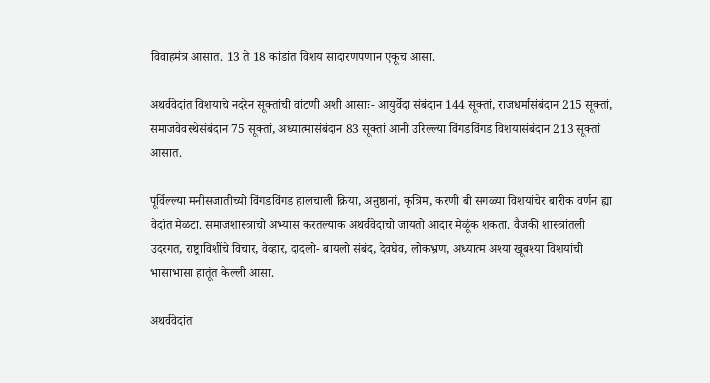विवाहमंत्र आसात. 13 ते 18 कांडांत विशय सादारणपणान एकूच आसा.

अथर्ववेदांत विशयाचे नदरेन सूक्तांची वांटणी अशी आसाः- आयुर्वेदा संबंदान 144 सूक्तां, राजधर्मासंबंदान 215 सूक्तां, समाजवेवस्थेसंबंदान 75 सूक्तां, अध्यात्मासंबंदान 83 सूक्तां आनी उरिल्ल्या विंगडविंगड विशयासंबंदान 213 सूक्तां आसात.

पूर्विल्ल्या मनीसजातीच्यो विंगडविंगड हालचाली क्रिया, अऩुष्ठानां, कृत्रिम, करणी बी सगळ्या विशयांचेर बारीक वर्णन ह्या वेदांत मेळटा. समाजशास्त्राचो अभ्यास करतल्याक अथर्ववेदाचो जायतो आदार मेळूंक शकता. वैजकी शास्त्रांतली उदरगत, राष्ट्राविशींचे विचार, वेव्हार, दादलो- बायलो संबंद, देवघेव, लोकभ्रण, अध्यात्म अश्या खूबश्या विशयांची भासाभासा हातूंत केल्ली आसा.

अथर्ववेदांत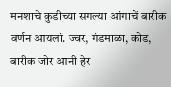मनशाचे कुडीच्या सगल्या आंगाचें बारीक वर्णन आयलां. ज्वर, गंडमाळा, कोड, बारीक जोर आनी हेर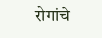रोगांचे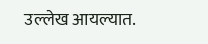उल्लेख आयल्यात.